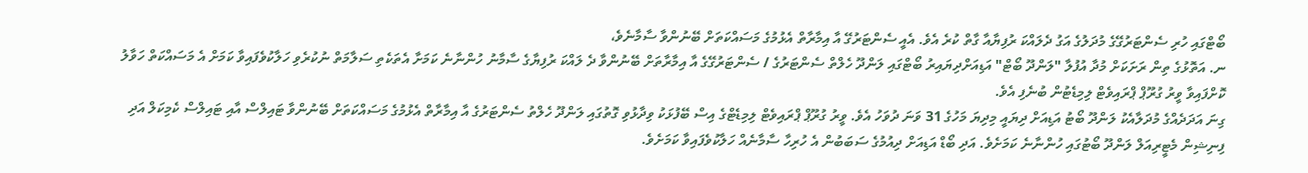ބޯޓްގައި ހުރި ސެންޓަރުގޭގެ މުދަލުގެ އަގު ދެލައްކަ ރުފިޔާއާ ގާތް ކުރެ އެވެ. އެއީ ސެންޓަރުގޭ އާ އިމާރާތް އެޅުމުގެ މަސައްކަތަށް ބޭނުންވާ ސާމާނެވެ،
ނ. އަތޮޅުގެ ތިން ރަށަކަށް މުދާ އުފުލާ "ލަންދޫ ބޯޓް" އަޑިއަށްދިޔައިރު ބޯޓްގައި ލަންދޫ ހެލްތް ސެންޓަރުގެ / ސެންޓަރުގޭގެ އާ އިމާރާތަށް ބޭނުންވާ ދެ ލައްކަ ރުފިޔާގެ ސާމާނު ހުންނާނެ ކަމަށާ އެތަކެތި ސަލާމަތް ނުކުރެވި ހަލާކުވެފައިވާ ކަމަށް އެ މަސައްކަތް ހަވާލު ކޮށްފައިވާ ވީރު ގުރޫޕް ޕްރައިވެޓް ލިމިޑެޓުން ބުނެފި އެވެ.
ގިނަ އަދަދެއްގެ މުދަލާއެކު ލަންދޫ ބޯޓު އަޑިއަށް ދިޔައީ މިދިޔަ މަހުގެ 31 ވަނަ ދުވަހު އެވެ. ވީރު ގުރޫޕް ޕްރައިވެޓް ލިމިޑެޓްގެ އިސް ބޭފުޅަކު ވިދާޅުވި ގޮތުގައި ލަންދޫ ހެލްތު ސެންޓަރުގެ އާ އިމާރާތް އެޅުމުގެ މަސައްކަތަށް ބޭނުންވާ ޓައިލްސް އާއި ޓައިލްސް ކެމިކަލް އަދި ފިނިޝިން މެޓީރިއަލް ލަންދޫ ބޯޓުގައި ހުންނާނެ ކަމަށެވެ. އަދި ބޯޑް އަޑިއަށް ދިއުމުގެ ސަބަބުން އެ ހުރިހާ ސާމާނެއް ހަލާކުވެފައިވާ ކަމަށެވެ.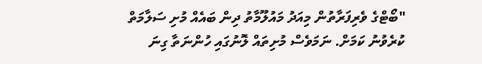"ބޯޓްގެ ވެރިފަރާތުން މިއަދު މައުލޫމާތު ދިން ބައެއް މުށި ސަލާމަތް ކުރެވުނު ކަމަށް. ނަމަވެސް މުށިތައް ލޮނުގައި ހުންނަތާ ގިނަ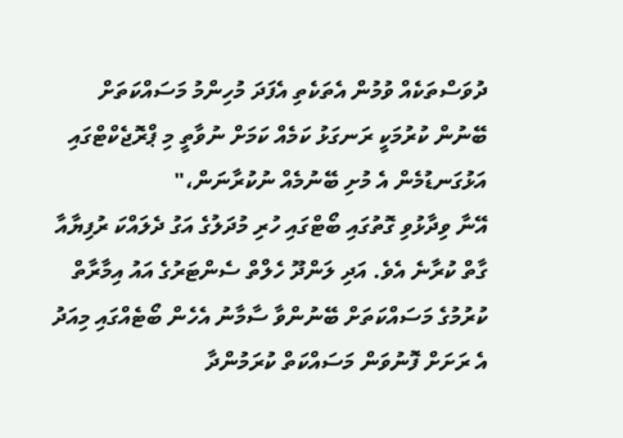ދުވަސްތަކެއް ވުމުން އެތަކެތި އެފަދަ މުހިންމު މަސައްކަތަށް ބޭނުން ކުރުމަކީ ރަނގަޅު ކަމެއް ކަމަށް ނުވާތީ މި ޕްރޮޖެކްޓްގައި އަޅުގަނޑުމެން އެ މުށި ބޭނުމެއް ނުކުރާނަން،"
އޭނާ ވިދާޅުވި ގޮތުގައި ބޯޓްގައި ހުރި މުދަލުގެ އަގު ދެލައްކަ ރުފިޔާއާ ގާތް ކުރާނެ އެވެ. އަދި ލަންދޫ ހެލްތް ސެންޓަރުގެ އައު އިމާރާތް ކުރުމުގެ މަސައްކަތަށް ބޭނުންވާ ސާމާނު އެހެން ބޯޓެއްގައި މިއަދު އެ ރަށަށް ފޮނުވަން މަސައްކަތް ކުރަމުންދާ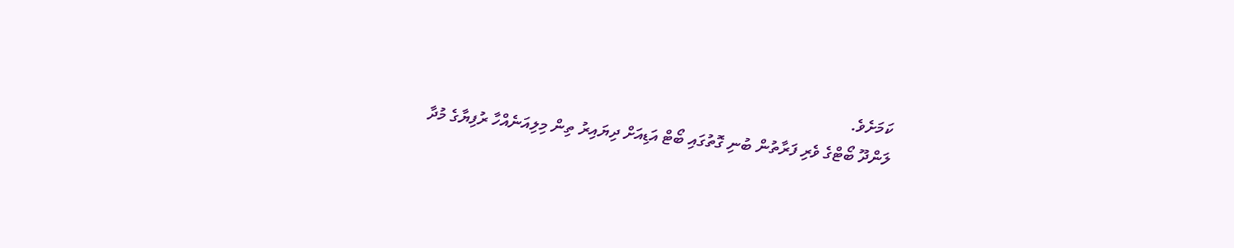ކަމަށެވެ.
ލަންދޫ ބޯޓްގެ ވެރި ފަރާތުން ބުނި ގޮތުގައި ބޯޓް އަޑިއަށް ދިޔައިރު ތިން މިލިއަނެއްހާ ރުފިޔާގެ މުދާ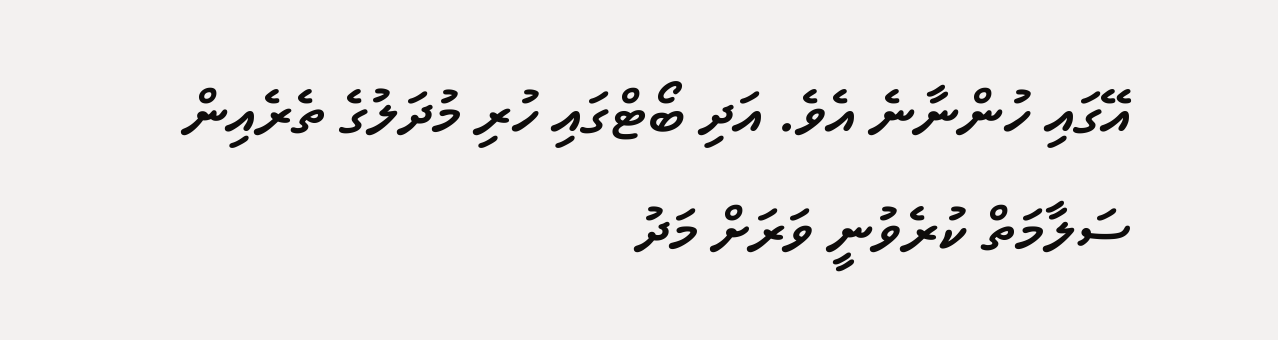އޭގައި ހުންނާނެ އެވެ. އަދި ބޯޓްގައި ހުރި މުދަލުގެ ތެރެއިން ސަލާމަތް ކުރެވުނީ ވަރަށް މަދު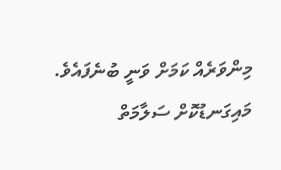މިންވަރެއް ކަމަށް ވަނީ ބުނެފައެވެ. މައިގަނޑުކޮށް ސަލާމަތް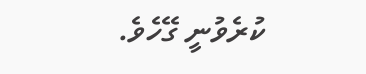ކުރެވުނީ ގޭހެވެ.